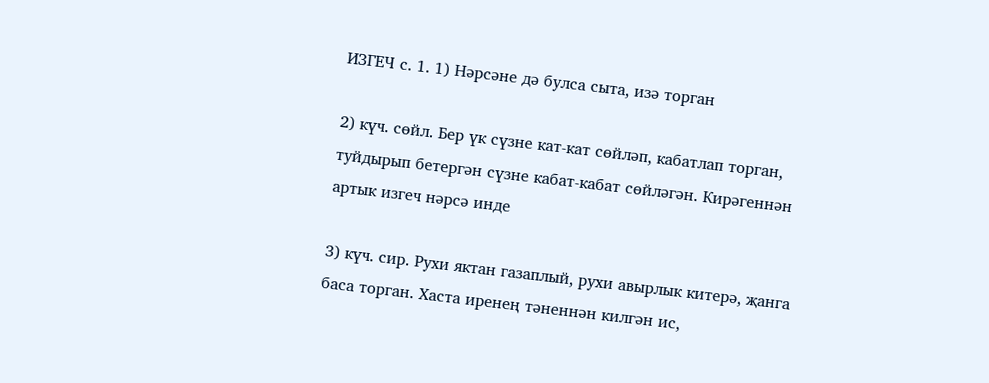ИЗГЕЧ с. 1. 1) Нәрсәне дә булса сыта, изә торган

2) күч. сөйл. Бер үк сүзне кат-кат сөйләп, кабатлап торган, туйдырып бетергән сүзне кабат-кабат сөйләгән. Кирәгеннән артык изгеч нәрсә инде

3) күч. сир. Рухи яктан газаплый, рухи авырлык китерә, җанга баса торган. Хаста иренең тәненнән килгән ис,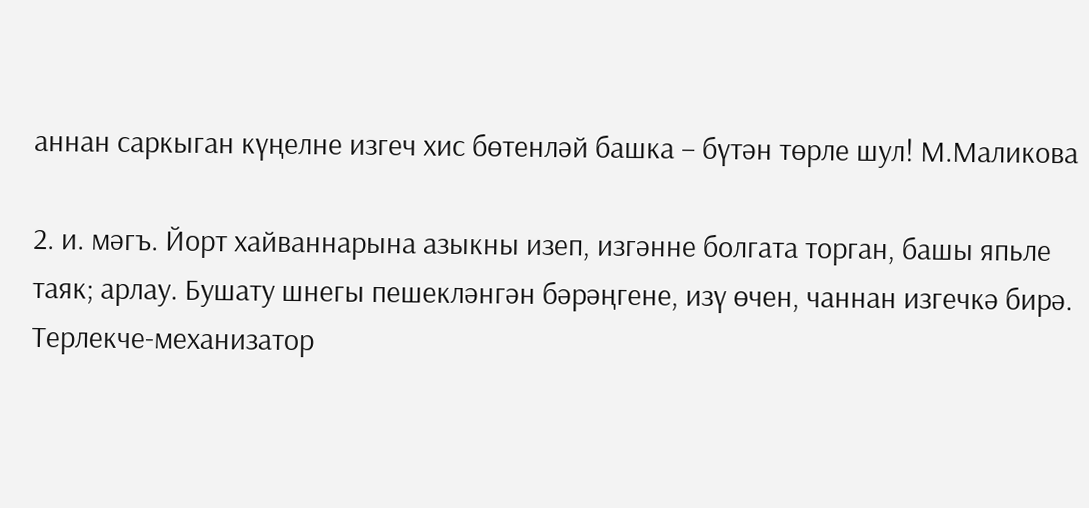аннан саркыган күңелне изгеч хис бөтенләй башка – бүтән төрле шул! М.Маликова

2. и. мәгъ. Йорт хайваннарына азыкны изеп, изгәнне болгата торган, башы япьле таяк; арлау. Бушату шнегы пешекләнгән бәрәңгене, изү өчен, чаннан изгечкә бирә. Терлекче-механизатор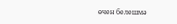өчен белешмә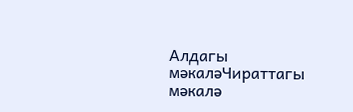Алдагы мәкаләЧираттагы мәкалә